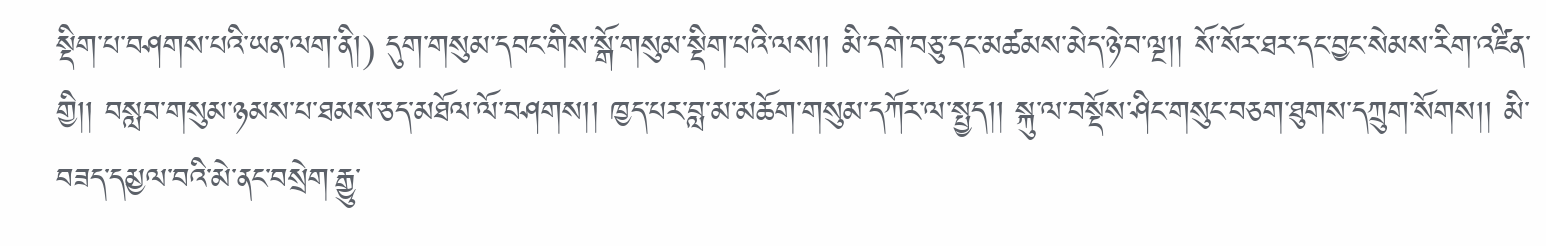སྡིག་པ་བཤགས་པའི་ཡན་ལག་ནི།) དུག་གསུམ་དབང་གིས་སྒོ་གསུམ་སྡིག་པའི་ལས།། མི་དགེ་བཅུ་དང་མཚམས་མེད་ཉེ་བ་ལྔ།། སོ་སོར་ཐར་དང་བྱང་སེམས་རིག་འཛིན་གྱི།། བསླབ་གསུམ་ཉམས་པ་ཐམས་ཅད་མཐོལ་ལོ་བཤགས།། ཁྱད་པར་བླ་མ་མཆོག་གསུམ་དཀོར་ལ་སྤྱད།། སྐུ་ལ་བསྡོས་ཤིང་གསུང་བཅག་ཐུགས་དཀྲུག་སོགས།། མི་བཟད་དམྱལ་བའི་མེ་ནང་བསྲེག་རྒྱུ་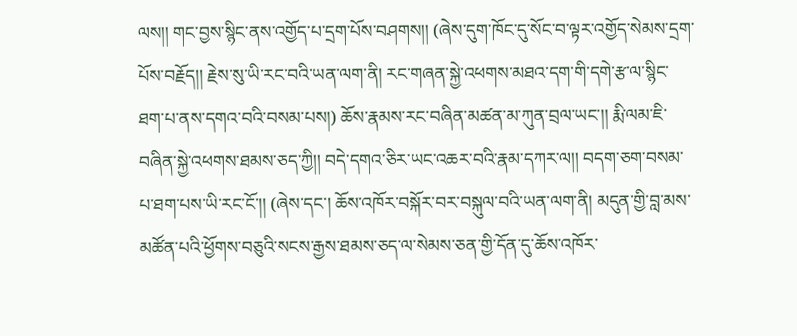ལས།། གང་བྱས་སྙིང་ནས་འགྱོད་པ་དྲག་པོས་བཤགས།། (ཞེས་དུག་ཁོང་དུ་སོང་བ་ལྟར་འགྱོད་སེམས་དྲག་པོས་བརྗོད།། རྗེས་སུ་ཡི་རང་བའི་ཡན་ལག་ནི། རང་གཞན་སྐྱེ་འཕགས་མཐའ་དག་གི་དགེ་རྩ་ལ་སྙིང་ཐག་པ་ནས་དགའ་བའི་བསམ་པས།) ཆོས་རྣམས་རང་བཞིན་མཚན་མ་ཀུན་བྲལ་ཡང་།། རྨི་ལམ་ཇི་བཞིན་སྐྱེ་འཕགས་ཐམས་ཅད་ཀྱི།། བདེ་དགའ་ཅིར་ཡང་འཆར་བའི་རྣམ་དཀར་ལ།། བདག་ཅག་བསམ་པ་ཐག་པས་ཡི་རང་ངོ་།། (ཞེས་དང་། ཆོས་འཁོར་བསྐོར་བར་བསྐུལ་བའི་ཡན་ལག་ནི། མདུན་གྱི་བླ་མས་མཚོན་པའི་ཕྱོགས་བཅུའི་སངས་རྒྱས་ཐམས་ཅད་ལ་སེམས་ཅན་གྱི་དོན་དུ་ཆོས་འཁོར་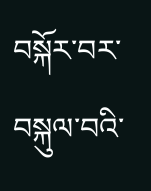བསྐོར་བར་བསྐུལ་བའི་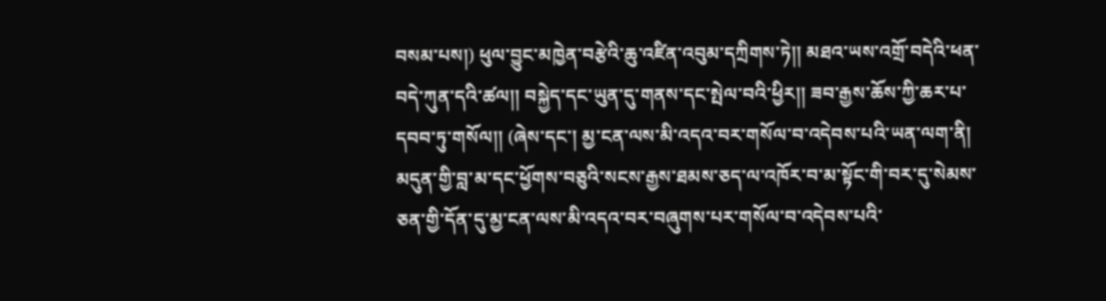བསམ་པས།) ཕུལ་བྱུང་མཁྱེན་བརྩེའི་ཆུ་འཛིན་འབུམ་དཀྲིགས་ཏེ།། མཐའ་ཡས་འགྲོ་བདེའི་ཕན་བདེ་ཀུན་དའི་ཚལ།། བསྐྱེད་དང་ཡུན་དུ་གནས་དང་སྤེལ་བའི་ཕྱིར།། ཟབ་རྒྱས་ཆོས་ཀྱི་ཆར་པ་དབབ་ཏུ་གསོལ།། (ཞེས་དང་། མྱ་ངན་ལས་མི་འདའ་བར་གསོལ་བ་འདེབས་པའི་ཡན་ལག་ནི། མདུན་གྱི་བླ་མ་དང་ཕྱོགས་བཅུའི་སངས་རྒྱས་ཐམས་ཅད་ལ་འཁོར་བ་མ་སྟོང་གི་བར་དུ་སེམས་ཅན་གྱི་དོན་དུ་མྱ་ངན་ལས་མི་འདའ་བར་བཞུགས་པར་གསོལ་བ་འདེབས་པའི་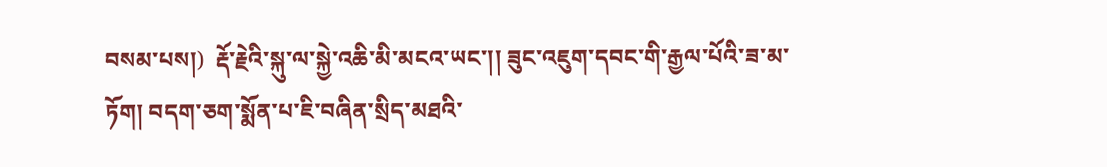བསམ་པས།)  རྡོ་རྗེའི་སྐུ་ལ་སྐྱེ་འཆི་མི་མངའ་ཡང་།། ཟུང་འཇུག་དབང་གི་རྒྱལ་པོའི་ཟ་མ་ཏོག། བདག་ཅག་སྨོན་པ་ཇི་བཞིན་སྲིད་མཐའི་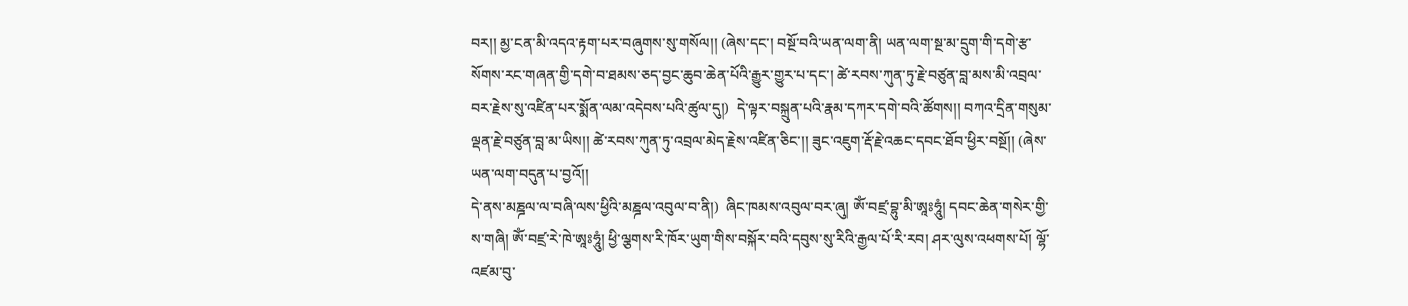བར།། མྱ་ངན་མི་འདའ་རྟག་པར་བཞུགས་སུ་གསོལ།། (ཞེས་དང་། བསྔོ་བའི་ཡན་ལག་ནི། ཡན་ལག་སྔ་མ་དྲུག་གི་དགེ་རྩ་སོགས་རང་གཞན་གྱི་དགེ་བ་ཐམས་ཅད་བྱང་ཆུབ་ཆེན་པོའི་རྒྱུར་གྱུར་པ་དང་། ཚེ་རབས་ཀུན་ཏུ་རྗེ་བཙུན་བླ་མས་མི་འབྲལ་བར་རྗེས་སུ་འཛིན་པར་སྨོན་ལམ་འདེབས་པའི་ཚུལ་དུ།)  དེ་ལྟར་བསྐྲུན་པའི་རྣམ་དཀར་དགེ་བའི་ཚོགས།། བཀའ་དྲིན་གསུམ་ལྡན་རྗེ་བཙུན་བླ་མ་ཡིས།། ཚེ་རབས་ཀུན་ཏུ་འབྲལ་མེད་རྗེས་འཛིན་ཅིང་།། ཟུང་འཇུག་རྡོ་རྗེ་འཆང་དབང་ཐོབ་ཕྱིར་བསྔོ།། (ཞེས་ཡན་ལག་བདུན་པ་བྱའོ།།
དེ་ནས་མཎྜལ་ལ་བཞི་ལས་ཕྱིའི་མཎྜལ་འབུལ་བ་ནི།)  ཞིང་ཁམས་འབུལ་བར་ཞུ། ཨོཾ་བཛྲ་བྷུ་མི་ཨཱཿཧཱུཾ། དབང་ཆེན་གསེར་གྱི་ས་གཞི། ཨོཾ་བཛྲ་རེ་ཁེ་ཨཱཿཧཱུཾ། ཕྱི་ལྕགས་རི་ཁོར་ཡུག་གིས་བསྐོར་བའི་དབུས་སུ་རིའི་རྒྱལ་པོ་རི་རབ། ཤར་ལུས་འཕགས་པོ། ལྷོ་འཛམ་བུ་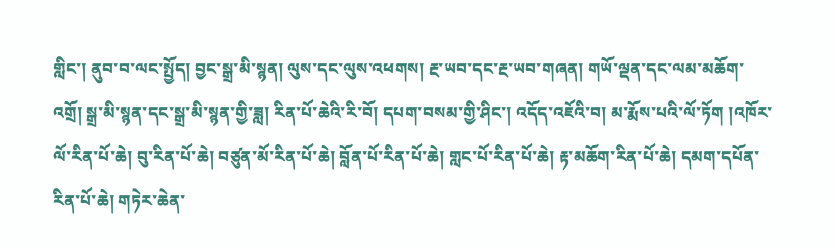གླིང་། ནུབ་བ་ལང་སྤྱོད། བྱང་སྒྲ་མི་སྙན། ལུས་དང་ལུས་འཕགས། རྔ་ཡབ་དང་རྔ་ཡབ་གཞན། གཡོ་ལྡན་དང་ལམ་མཆོག་འགྲོ། སྒྲ་མི་སྙན་དང་སྒྲ་མི་སྙན་གྱི་ཟླ། རིན་པོ་ཆེའི་རི་བོ། དཔག་བསམ་གྱི་ཤིང་། འདོད་འཇོའི་བ། མ་རྨོས་པའི་ལོ་ཏོག །འཁོར་ལོ་རིན་པོ་ཆེ། བུ་རིན་པོ་ཆེ། བཙུན་མོ་རིན་པོ་ཆེ། བློན་པོ་རིན་པོ་ཆེ། གླང་པོ་རིན་པོ་ཆེ། རྟ་མཆོག་རིན་པོ་ཆེ། དམག་དཔོན་རིན་པོ་ཆེ། གཏེར་ཆེན་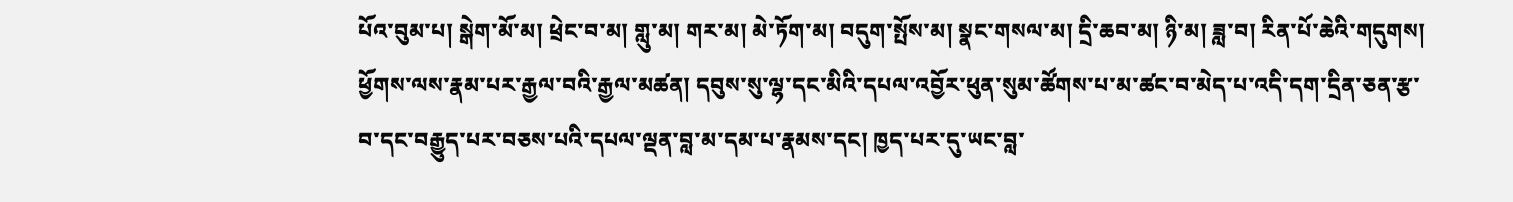པོའ་བུམ་པ། སྒེག་མོ་མ། ཕྲེང་བ་མ། གླུ་མ། གར་མ། མེ་ཏོག་མ། བདུག་སྤོས་མ། སྣང་གསལ་མ། དྲི་ཆབ་མ། ཉི་མ། ཟླ་བ། རིན་པོ་ཆེའི་གདུགས། ཕྱོགས་ལས་རྣམ་པར་རྒྱལ་བའི་རྒྱལ་མཚན། དབུས་སུ་ལྷ་དང་མིའི་དཔལ་འབྱོར་ཕུན་སུམ་ཚོགས་པ་མ་ཚང་བ་མེད་པ་འདི་དག་དྲིན་ཅན་རྩ་བ་དང་བརྒྱུད་པར་བཅས་པའི་དཔལ་ལྡན་བླ་མ་དམ་པ་རྣམས་དང། ཁྱད་པར་དུ་ཡང་བླ་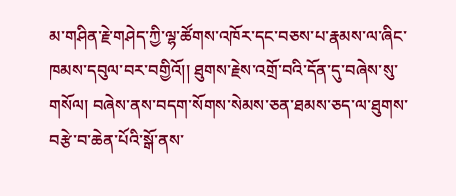མ་གཤིན་རྗེ་གཤེད་ཀྱི་ལྷ་ཚོགས་འཁོར་དང་བཅས་པ་རྣམས་ལ་ཞིང་ཁམས་དབུལ་བར་བགྱིའོ།། ཐུགས་རྗེས་འགྲོ་བའི་དོན་དུ་བཞེས་སུ་གསོལ། བཞེས་ནས་བདག་སོགས་སེམས་ཅན་ཐམས་ཅད་ལ་ཐུགས་བརྩེ་བ་ཆེན་པོའི་སྒོ་ནས་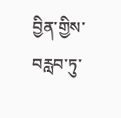བྱིན་གྱིས་བརླབ་ཏུ་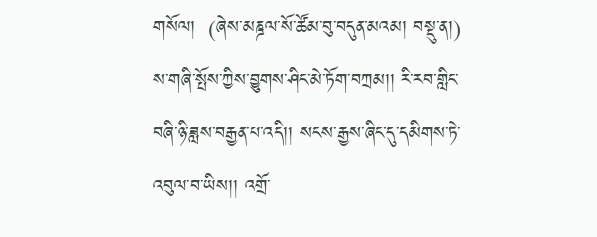གསོལ།  (ཞེས་མཎྜལ་སོ་ཚོམ་བུ་བདུན་མའམ། བསྡུ་ན།)   ས་གཞི་སྤོས་ཀྱིས་བྱུགས་ཤིང་མེ་ཏོག་བཀྲམ།། རི་རབ་གླིང་བཞི་ཉི་ཟླས་བརྒྱན་པ་འདི།། སངས་རྒྱས་ཞིང་དུ་དམིགས་ཏེ་འབུལ་བ་ཡིས།། འགྲོ་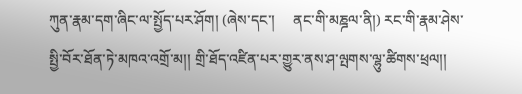ཀུན་རྣམ་དག་ཞིང་ལ་སྤྱོད་པར་ཤོག། (ཞེས་དང་།     ནང་གི་མཎྜལ་ནི།) རང་གི་རྣམ་ཤེས་སྤྱི་བོར་ཐོན་ཏེ་མཁའ་འགྲོ་མ།། གྲི་ཐོད་འཛིན་པར་གྱུར་ནས་ཤ་ལྤགས་ལྷུ་ཚིགས་ཕྲལ།།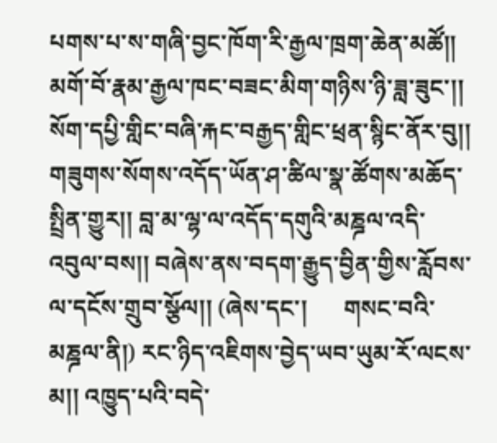པགས་པ་ས་གཞི་བྱང་ཁོག་རི་རྒྱལ་ཁྲག་ཆེན་མཚོ།། མགོ་བོ་རྣམ་རྒྱལ་ཁང་བཟང་མིག་གཉིས་ཉི་ཟླ་ཟུང་།། སོག་དཔྱི་གླིང་བཞི་རྐང་བརྒྱད་གླིང་ཕྲན་སྙིང་ནོར་བུ།། གཟུགས་སོགས་འདོད་ཡོན་ཤ་ཚིལ་སྣ་ཚོགས་མཆོད་སྤྲིན་གྱུར།། བླ་མ་ལྷ་ལ་འདོད་དགུའི་མཎྜལ་འདི་འབུལ་བས།། བཞེས་ནས་བདག་རྒྱུད་བྱིན་གྱིས་རློབས་ལ་དངོས་གྲུབ་སྩོལ།། (ཞེས་དང་།      གསང་བའི་མཎྜལ་ནི།) རང་ཉིད་འཇིགས་བྱེད་ཡབ་ཡུམ་རོ་ལངས་མ།། འཁྱུད་པའི་བདེ་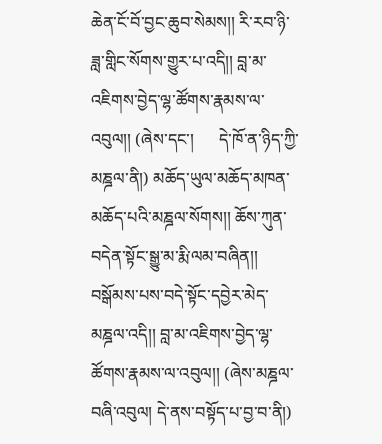ཆེན་ངོ་བོ་བྱང་ཆུབ་སེམས།། རི་རབ་ཉི་ཟླ་གླིང་སོགས་གྱུར་པ་འདི།། བླ་མ་འཇིགས་བྱེད་ལྷ་ཚོགས་རྣམས་ལ་འབུལ།། (ཞེས་དང་།      དེ་ཁོ་ན་ཉིད་ཀྱི་མཎྜལ་ནི།) མཆོད་ཡུལ་མཆོད་མཁན་མཆོད་པའི་མཎྜལ་སོགས།། ཆོས་ཀུན་བདེན་སྟོང་སྒྱུ་མ་རྨི་ལམ་བཞིན།། བསྒོམས་པས་བདེ་སྟོང་དབྱེར་མེད་མཎྜལ་འདི།། བླ་མ་འཇིགས་བྱེད་ལྷ་ཚོགས་རྣམས་ལ་འབུལ།། (ཞེས་མཎྜལ་བཞི་འབུལ། དེ་ནས་བསྟོད་པ་བྱ་བ་ནི།)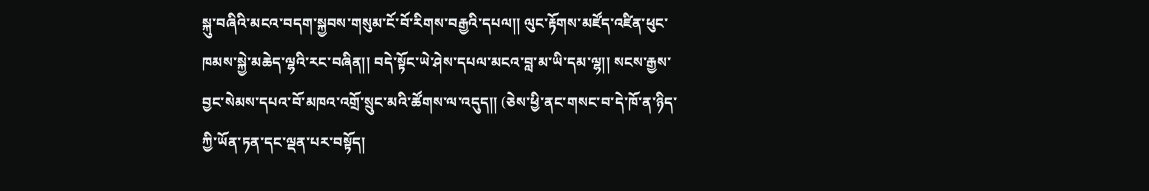སྐུ་བཞིའི་མངའ་བདག་སྐྱབས་གསུམ་ངོ་བོ་རིགས་བརྒྱའི་དཔལ།། ལུང་རྟོགས་མཛོད་འཛིན་ཕུང་ཁམས་སྐྱེ་མཆེད་ལྷའི་རང་བཞིན།། བདེ་སྟོང་ཡེ་ཤེས་དཔལ་མངའ་བླ་མ་ཡི་དམ་ལྷ།། སངས་རྒྱས་བྱང་སེམས་དཔའ་བོ་མཁའ་འགྲོ་སྲུང་མའི་ཚོགས་ལ་འདུད།། (ཅེས་ཕྱི་ནང་གསང་བ་དེ་ཁོ་ན་ཉིད་ཀྱི་ཡོན་ཏན་དང་ལྡན་པར་བསྟོད།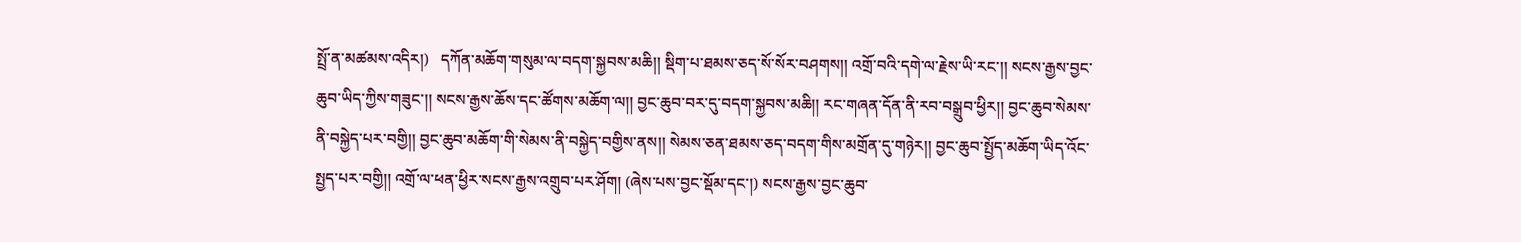སྤྲོ་ན་མཚམས་འདིར།)   དཀོན་མཆོག་གསུམ་ལ་བདག་སྐྱབས་མཆི།། སྡིག་པ་ཐམས་ཅད་སོ་སོར་བཤགས།། འགྲོ་བའི་དགེ་ལ་རྗེས་ཡི་རང་།། སངས་རྒྱས་བྱང་ཆུབ་ཡིད་ཀྱིས་གཟུང་།། སངས་རྒྱས་ཆོས་དང་ཚོགས་མཆོག་ལ།། བྱང་ཆུབ་བར་དུ་བདག་སྐྱབས་མཆི།། རང་གཞན་དོན་ནི་རབ་བསྒྲུབ་ཕྱིར།། བྱང་ཆུབ་སེམས་ནི་བསྐྱེད་པར་བགྱི།། བྱང་ཆུབ་མཆོག་གི་སེམས་ནི་བསྐྱེད་བགྱིས་ནས།། སེམས་ཅན་ཐམས་ཅད་བདག་གིས་མགྲོན་དུ་གཉེར།། བྱང་ཆུབ་སྤྱོད་མཆོག་ཡིད་འོང་སྤྱད་པར་བགྱི།། འགྲོ་ལ་ཕན་ཕྱིར་སངས་རྒྱས་འགྲུབ་པར་ཤོག། (ཞེས་པས་བྱང་སྡོམ་དང་།) སངས་རྒྱས་བྱང་ཆུབ་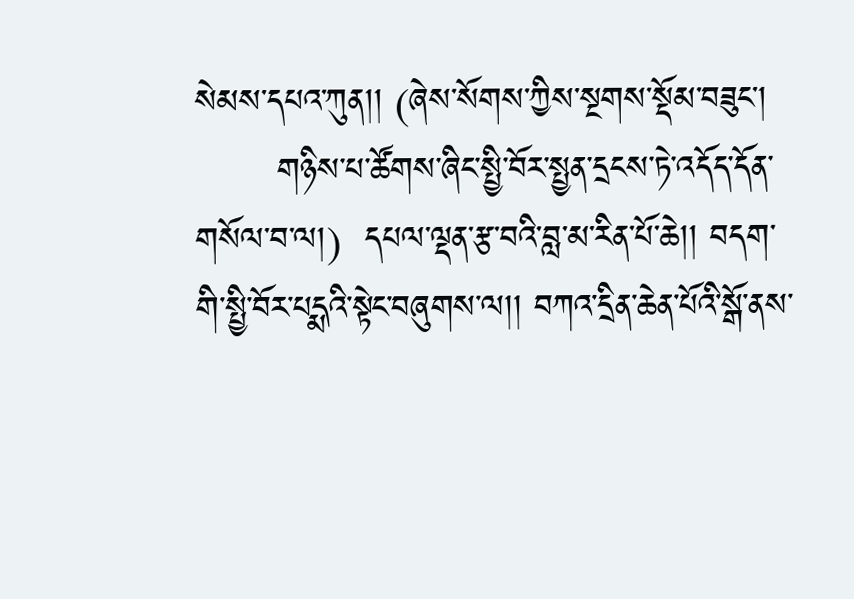སེམས་དཔའ་ཀུན།། (ཞེས་སོགས་ཀྱིས་སྔགས་སྡོམ་བཟུང་།
       གཉིས་པ་ཚོགས་ཞིང་སྤྱི་བོར་སྤྱན་དྲངས་ཏེ་འདོད་དོན་གསོལ་བ་ལ།)  དཔལ་ལྡན་རྩ་བའི་བླ་མ་རིན་པོ་ཆེ།། བདག་གི་སྤྱི་བོར་པདྨའི་སྟེང་བཞུགས་ལ།། བཀའ་དྲིན་ཆེན་པོའི་སྒོ་ནས་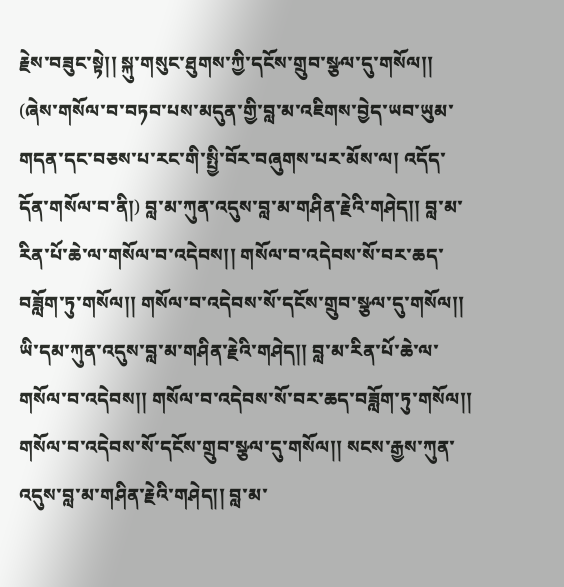རྗེས་བཟུང་སྟེ།། སྐུ་གསུང་ཐུགས་ཀྱི་དངོས་གྲུབ་སྩལ་དུ་གསོལ།། (ཞེས་གསོལ་བ་བཏབ་པས་མདུན་གྱི་བླ་མ་འཇིགས་བྱེད་ཡབ་ཡུམ་གདན་དང་བཅས་པ་རང་གི་སྤྱི་བོར་བཞུགས་པར་མོས་ལ། འདོད་དོན་གསོལ་བ་ནི།) བླ་མ་ཀུན་འདུས་བླ་མ་གཤིན་རྗེའི་གཤེད།། བླ་མ་རིན་པོ་ཆེ་ལ་གསོལ་བ་འདེབས།། གསོལ་བ་འདེབས་སོ་བར་ཆད་བཟློག་ཏུ་གསོལ།། གསོལ་བ་འདེབས་སོ་དངོས་གྲུབ་སྩལ་དུ་གསོལ།། ཡི་དམ་ཀུན་འདུས་བླ་མ་གཤིན་རྗེའི་གཤེད།། བླ་མ་རིན་པོ་ཆེ་ལ་གསོལ་བ་འདེབས།། གསོལ་བ་འདེབས་སོ་བར་ཆད་བཟློག་ཏུ་གསོལ།། གསོལ་བ་འདེབས་སོ་དངོས་གྲུབ་སྩལ་དུ་གསོལ།། སངས་རྒྱས་ཀུན་འདུས་བླ་མ་གཤིན་རྗེའི་གཤེད།། བླ་མ་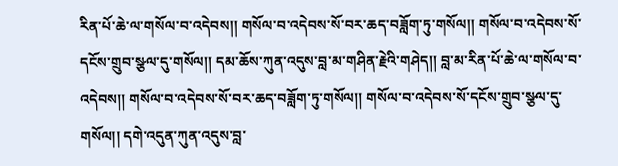རིན་པོ་ཆེ་ལ་གསོལ་བ་འདེབས།། གསོལ་བ་འདེབས་སོ་བར་ཆད་བཟློག་ཏུ་གསོལ།། གསོལ་བ་འདེབས་སོ་དངོས་གྲུབ་སྩལ་དུ་གསོལ།། དམ་ཆོས་ཀུན་འདུས་བླ་མ་གཤིན་རྗེའི་གཤེད།། བླ་མ་རིན་པོ་ཆེ་ལ་གསོལ་བ་འདེབས།། གསོལ་བ་འདེབས་སོ་བར་ཆད་བཟློག་ཏུ་གསོལ།། གསོལ་བ་འདེབས་སོ་དངོས་གྲུབ་སྩལ་དུ་གསོལ།། དགེ་འདུན་ཀུན་འདུས་བླ་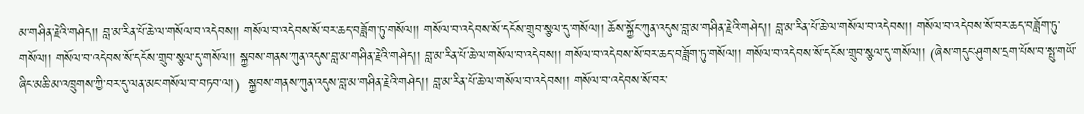མ་གཤིན་རྗེའི་གཤེད།། བླ་མ་རིན་པོ་ཆེ་ལ་གསོལ་བ་འདེབས།། གསོལ་བ་འདེབས་སོ་བར་ཆད་བཟློག་ཏུ་གསོལ།། གསོལ་བ་འདེབས་སོ་དངོས་གྲུབ་སྩལ་དུ་གསོལ།། ཆོས་སྐྱོང་ཀུན་འདུས་བླ་མ་གཤིན་རྗེའི་གཤེད།། བླ་མ་རིན་པོ་ཆེ་ལ་གསོལ་བ་འདེབས།། གསོལ་བ་འདེབས་སོ་བར་ཆད་བཟློག་ཏུ་གསོལ།། གསོལ་བ་འདེབས་སོ་དངོས་གྲུབ་སྩལ་དུ་གསོལ།། སྐྱབས་གནས་ཀུན་འདུས་བླ་མ་གཤིན་རྗེའི་གཤེད།། བླ་མ་རིན་པོ་ཆེ་ལ་གསོལ་བ་འདེབས།། གསོལ་བ་འདེབས་སོ་བར་ཆད་བཟློག་ཏུ་གསོལ།། གསོལ་བ་འདེབས་སོ་དངོས་གྲུབ་སྩལ་དུ་གསོལ།། (ཞེས་གདུང་ཤུགས་དྲག་པོས་བ་སྤུ་གཡོ་ཞིང་མཆི་མ་འཁྲུགས་ཀྱི་བར་དུ་ལན་མང་གསོལ་བ་བཏབ་ལ།)  སྐྱབས་གནས་ཀུན་འདུས་བླ་མ་གཤིན་རྗེའི་གཤེད།། བླ་མ་རིན་པོ་ཆེ་ལ་གསོལ་བ་འདེབས།། གསོལ་བ་འདེབས་སོ་བར་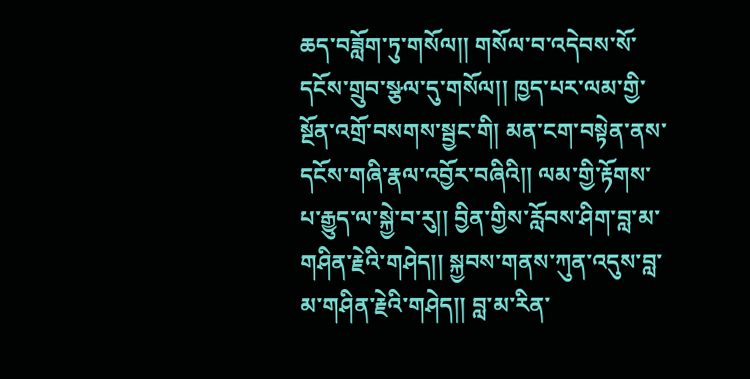ཆད་བཟློག་ཏུ་གསོལ།། གསོལ་བ་འདེབས་སོ་དངོས་གྲུབ་སྩལ་དུ་གསོལ།། ཁྱད་པར་ལམ་གྱི་སྔོན་འགྲོ་བསགས་སྦྱང་གི། མན་ངག་བསྟེན་ནས་དངོས་གཞི་རྣལ་འབྱོར་བཞིའི།། ལམ་གྱི་རྟོགས་པ་རྒྱུད་ལ་སྐྱེ་བ་རུ།། བྱིན་གྱིས་རློབས་ཤིག་བླ་མ་གཤིན་རྗེའི་གཤེད།། སྐྱབས་གནས་ཀུན་འདུས་བླ་མ་གཤིན་རྗེའི་གཤེད།། བླ་མ་རིན་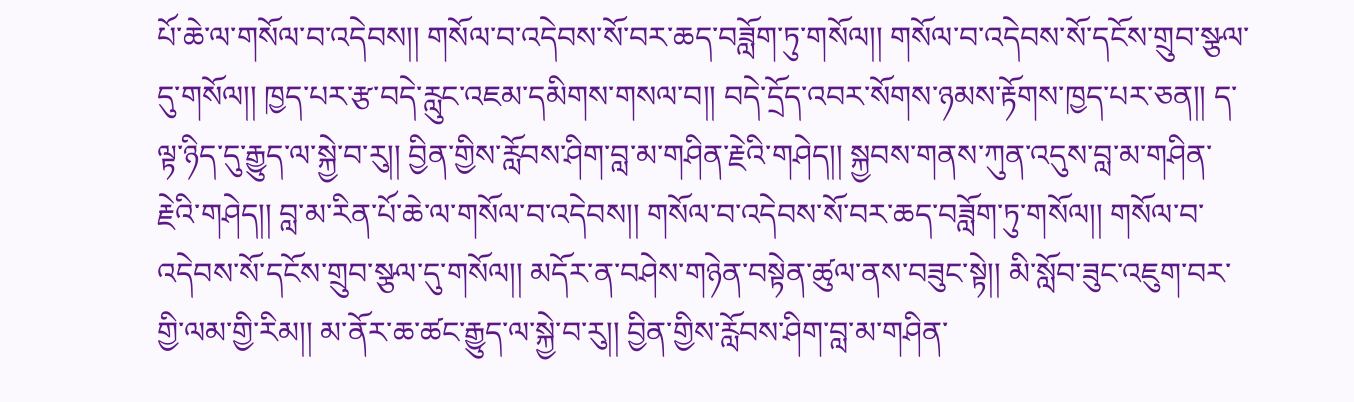པོ་ཆེ་ལ་གསོལ་བ་འདེབས།། གསོལ་བ་འདེབས་སོ་བར་ཆད་བཟློག་ཏུ་གསོལ།། གསོལ་བ་འདེབས་སོ་དངོས་གྲུབ་སྩལ་དུ་གསོལ།། ཁྱད་པར་རྩ་བདེ་རླུང་འཇམ་དམིགས་གསལ་བ།། བདེ་དྲོད་འབར་སོགས་ཉམས་རྟོགས་ཁྱད་པར་ཅན།། ད་ལྟ་ཉིད་དུ་རྒྱུད་ལ་སྐྱེ་བ་རུ།། བྱིན་གྱིས་རློབས་ཤིག་བླ་མ་གཤིན་རྗེའི་གཤེད།། སྐྱབས་གནས་ཀུན་འདུས་བླ་མ་གཤིན་རྗེའི་གཤེད།། བླ་མ་རིན་པོ་ཆེ་ལ་གསོལ་བ་འདེབས།། གསོལ་བ་འདེབས་སོ་བར་ཆད་བཟློག་ཏུ་གསོལ།། གསོལ་བ་འདེབས་སོ་དངོས་གྲུབ་སྩལ་དུ་གསོལ།། མདོར་ན་བཤེས་གཉེན་བསྟེན་ཚུལ་ནས་བཟུང་སྟེ།། མི་སློབ་ཟུང་འཇུག་བར་གྱི་ལམ་གྱི་རིམ།། མ་ནོར་ཆ་ཚང་རྒྱུད་ལ་སྐྱེ་བ་རུ།། བྱིན་གྱིས་རློབས་ཤིག་བླ་མ་གཤིན་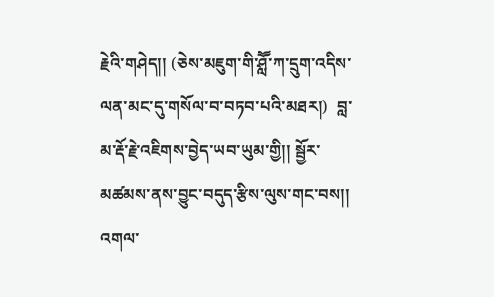རྗེའི་གཤེད།། (ཅེས་མཇུག་གི་ཤླཽ་ཀ་དྲུག་འདིས་ལན་མང་དུ་གསོལ་བ་བཏབ་པའི་མཐར།)  བླ་མ་རྡོ་རྗེ་འཇིགས་བྱེད་ཡབ་ཡུམ་གྱི།། སྦྱོར་མཚམས་ནས་བྱུང་བདུད་རྩིས་ལུས་གང་བས།། འགལ་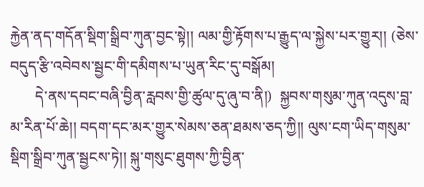རྐྱེན་ནད་གདོན་སྡིག་སྒྲིབ་ཀུན་བྱང་སྟེ།། ལམ་གྱི་རྟོགས་པ་རྒྱུད་ལ་སྐྱེས་པར་གྱུར།། (ཅེས་བདུད་རྩི་འབེབས་སྦྱང་གི་དམིགས་པ་ཡུན་རིང་དུ་བསྒོམ།
       དེ་ནས་དབང་བཞི་བྱིན་རླབས་གྱི་ཚུལ་དུ་ཞུ་བ་ནི།)  སྐྱབས་གསུམ་ཀུན་འདུས་བླ་མ་རིན་པོ་ཆེ།། བདག་དང་མར་གྱུར་སེམས་ཅན་ཐམས་ཅད་ཀྱི།། ལུས་ངག་ཡིད་གསུམ་སྡིག་སྒྲིབ་ཀུན་སྦྱངས་ཏེ།། སྐུ་གསུང་ཐུགས་ཀྱི་བྱིན་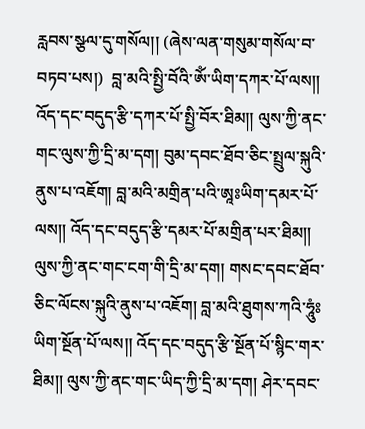རླབས་སྩལ་དུ་གསོལ།། (ཞེས་ལན་གསུམ་གསོལ་བ་བཏབ་པས།)  བླ་མའི་སྤྱི་བོའི་ཨོཾ་ཡིག་དཀར་པོ་ལས།། འོད་དང་བདུད་རྩི་དཀར་པོ་སྤྱི་བོར་ཐིམ།། ལུས་ཀྱི་ནང་གང་ལུས་ཀྱི་དྲི་མ་དག། བུམ་དབང་ཐོབ་ཅིང་སྤྲུལ་སྐུའི་ནུས་པ་འཇོག། བླ་མའི་མགྲིན་པའི་ཨཱཿཡིག་དམར་པོ་ལས།། འོད་དང་བདུད་རྩི་དམར་པོ་མགྲིན་པར་ཐིམ།། ལུས་ཀྱི་ནང་གང་ངག་གི་དྲི་མ་དག། གསང་དབང་ཐོབ་ཅིང་ལོངས་སྐུའི་ནུས་པ་འཇོག། བླ་མའི་ཐུགས་ཀའི་ཧཱུཾཿཡིག་སྔོན་པོ་ལས།། འོད་དང་བདུད་རྩི་སྔོན་པོ་སྙིང་གར་ཐིམ།། ལུས་ཀྱི་ནང་གང་ཡིད་ཀྱི་དྲི་མ་དག། ཤེར་དབང་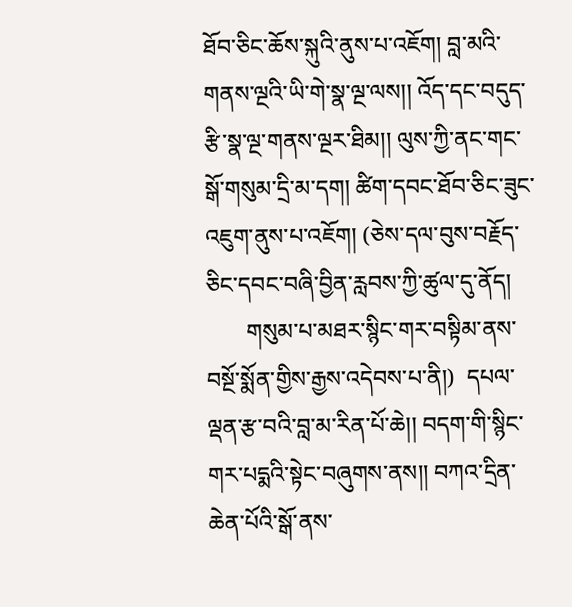ཐོབ་ཅིང་ཆོས་སྐུའི་ནུས་པ་འཇོག། བླ་མའི་གནས་ལྔའི་ཡི་གེ་སྣ་ལྔ་ལས།། འོད་དང་བདུད་རྩི་སྣ་ལྔ་གནས་ལྔར་ཐིམ།། ལུས་ཀྱི་ནང་གང་སྒོ་གསུམ་དྲི་མ་དག། ཚིག་དབང་ཐོབ་ཅིང་ཟུང་འཇུག་ནུས་པ་འཇོག། (ཅེས་དལ་བུས་བརྗོད་ཅིང་དབང་བཞི་བྱིན་རླབས་ཀྱི་ཚུལ་དུ་ནོད།
       གསུམ་པ་མཐར་སྙིང་གར་བསྟིམ་ནས་བསྔོ་སྨོན་གྱིས་རྒྱས་འདེབས་པ་ནི།)  དཔལ་ལྡན་རྩ་བའི་བླ་མ་རིན་པོ་ཆེ།། བདག་གི་སྙིང་གར་པདྨའི་སྟེང་བཞུགས་ནས།། བཀའ་དྲིན་ཆེན་པོའི་སྒོ་ནས་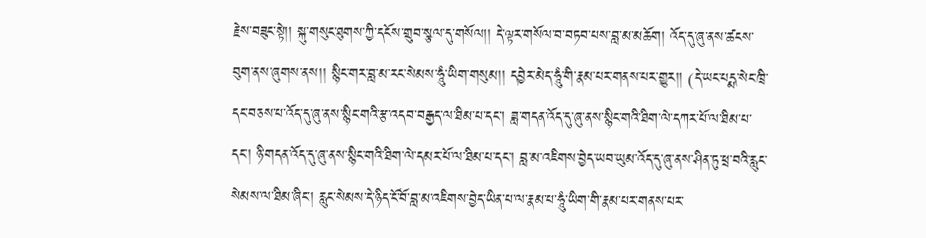རྗེས་བཟུང་སྟེ།། སྐུ་གསུང་ཐུགས་ཀྱི་དངོས་གྲུབ་སྩལ་དུ་གསོལ།། དེ་ལྟར་གསོལ་བ་བཏབ་པས་བླ་མ་མཆོག། འོད་དུ་ཞུ་ནས་ཚངས་བུག་ནས་ཞུགས་ནས།། སྙིང་གར་བླ་མ་རང་སེམས་ཧཱུཾ་ཡིག་གསུམ།། དབྱེར་མེད་ཧཱུཾ་གི་རྣམ་པར་གནས་པར་གྱུར།། (དེ་ཡང་པདྨ་སེང་ཁྲི་དང་བཅས་པ་འོད་དུ་ཞུ་ནས་སྙིང་གའི་རྩ་འདབ་བརྒྱད་ལ་ཐིམ་པ་དང་། ཟླ་གདན་འོད་དུ་ཞུ་ནས་སྙིང་གའི་ཐིག་ལེ་དཀར་པོ་ལ་ཐིམ་པ་དང་། ཉི་གདན་འོད་དུ་ཞུ་ནས་སྙིང་གའི་ཐིག་ལེ་དམར་པོ་ལ་ཐིམ་པ་དང་། བླ་མ་འཇིགས་བྱེད་ཡབ་ཡུམ་འོད་དུ་ཞུ་ནས་ཤིན་ཏུ་ཕྲ་བའི་རླུང་སེམས་ལ་ཐིམ་ཞིང་། རླུང་སེམས་དེ་ཉིད་ངོ་བོ་བླ་མ་འཇིགས་བྱེད་ཡིན་པ་ལ་རྣམ་པ་ཧཱུཾ་ཡིག་གི་རྣམ་པར་གནས་པར་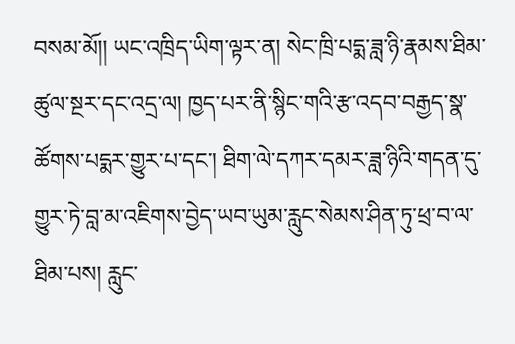བསམ་མོ།། ཡང་འཁྲིད་ཡིག་ལྟར་ན། སེང་ཁྲི་པདྨ་ཟླ་ཉི་རྣམས་ཐིམ་ཚུལ་སྔར་དང་འདྲ་ལ། ཁྱད་པར་ནི་སྙིང་གའི་རྩ་འདབ་བརྒྱད་སྣ་ཚོགས་པདྨར་གྱུར་པ་དང་། ཐིག་ལེ་དཀར་དམར་ཟླ་ཉིའི་གདན་དུ་གྱུར་ཏེ་བླ་མ་འཇིགས་བྱེད་ཡབ་ཡུམ་རླུང་སེམས་ཤིན་ཏུ་ཕྲ་བ་ལ་ཐིམ་པས། རླུང་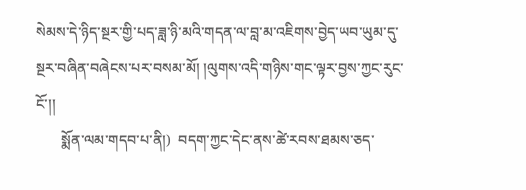སེམས་དེ་ཉིད་སྔར་གྱི་པད་ཟླ་ཉི་མའི་གདན་ལ་བླ་མ་འཇིགས་བྱེད་ཡབ་ཡུམ་དུ་སྔར་བཞིན་བཞེངས་པར་བསམ་མོ། །ལུགས་འདི་གཉིས་གང་ལྟར་བྱས་ཀྱང་རུང་ངོ་།།
       སྨོན་ལམ་གདབ་པ་ནི།)  བདག་ཀྱང་དེང་ནས་ཚེ་རབས་ཐམས་ཅད་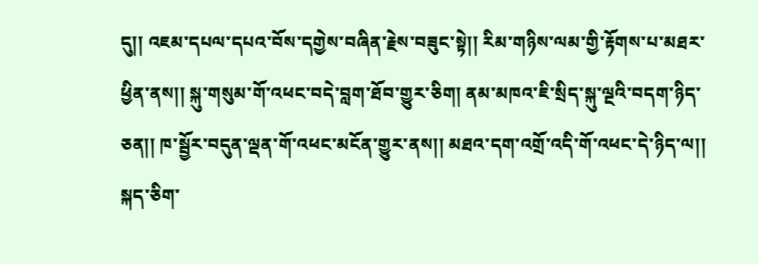དུ།། འཇམ་དཔལ་དཔའ་བོས་དགྱེས་བཞིན་རྗེས་བཟུང་སྟེ།། རིམ་གཉིས་ལམ་གྱི་རྟོགས་པ་མཐར་ཕྱིན་ནས།། སྐུ་གསུམ་གོ་འཕང་བདེ་བླག་ཐོབ་གྱུར་ཅིག། ནམ་མཁའ་ཇི་སྲིད་སྐུ་ལྔའི་བདག་ཉིད་ཅན།། ཁ་སྦྱོར་བདུན་ལྡན་གོ་འཕང་མངོན་གྱུར་ནས།། མཐའ་དག་འགྲོ་འདི་གོ་འཕང་དེ་ཉིད་ལ།། སྐད་ཅིག་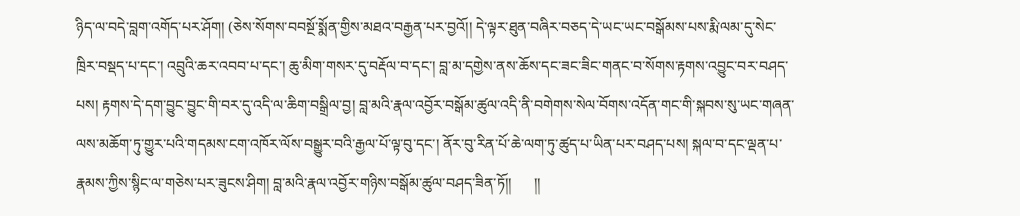ཉིད་ལ་བདེ་བླག་འགོད་པར་ཤོག། (ཅེས་སོགས་བབསྔོ་སྨོན་གྱིས་མཐའ་བརྒྱན་པར་བྱའོ།། དེ་ལྟར་ཐུན་བཞིར་བཅད་དེ་ཡང་ཡང་བསྒོམས་པས་རྨི་ལམ་དུ་སེང་ཁྲིར་བསྡད་པ་དང་། འབྲུའི་ཆར་འབབ་པ་དང་། ཆུ་མིག་གསར་དུ་བརྡོལ་བ་དང་། བླ་མ་དགྱེས་ནས་ཆོས་དང་ཟང་ཟིང་གནང་བ་སོགས་རྟགས་འབྱུང་བར་བཤད་པས། རྟགས་དེ་དག་བྱུང་བྱུང་གི་བར་དུ་འདི་ལ་ཆིག་བསྒྲིལ་བྱ། བླ་མའི་རྣལ་འབྱོར་བསྒོམ་ཚུལ་འདི་ནི་བགེགས་སེལ་བོགས་འདོན་གང་གི་སྐབས་སུ་ཡང་གཞན་ལས་མཆོག་ཏུ་གྱུར་པའི་གདམས་ངག་འཁོར་ལོས་བསྒྱུར་བའི་རྒྱལ་པོ་ལྟ་བུ་དང་། ནོར་བུ་རིན་པོ་ཆེ་ལག་ཏུ་ཚུད་པ་ཡིན་པར་བཤད་པས། སྐལ་བ་དང་ལྡན་པ་རྣམས་ཀྱིས་སྙིང་ལ་གཅེས་པར་ཟུངས་ཤིག། བླ་མའི་རྣལ་འབྱོར་གཉིས་བསྒོམ་ཚུལ་བཤད་ཟིན་ཏོ།།      །།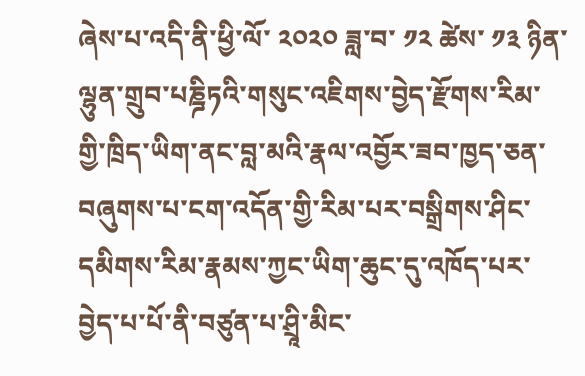ཞེས་པ་འདི་ནི་ཕྱི་ལོ་ ༢༠༢༠ ཟླ་བ་ ༡༢ ཚེས་ ༡༣ ཉིན་ལྷུན་གྲུབ་པཎྜིཏའི་གསུང་འཇིགས་བྱེད་རྫོགས་རིམ་གྱི་ཁྲིད་ཡིག་ནང་བླ་མའི་རྣལ་འབྱོར་ཟབ་ཁྱད་ཅན་བཞུགས་པ་ངག་འདོན་གྱི་རིམ་པར་བསྒྲིགས་ཤིང་དམིགས་རིམ་རྣམས་ཀྱང་ཡིག་ཆུང་དུ་འཁོད་པར་བྱེད་པ་པོ་ནི་བཙུན་པ་ཤྲཱི་མིང་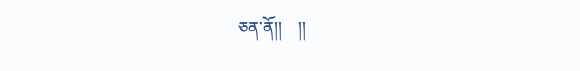ཅན་ནོ།།    །།